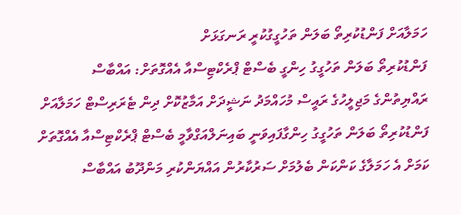ހަމަލާއަށް ފަންޑުކުރިތޯ ބަލަން ތަހުގީގުކުރީ ރަނގަޅަށް
ފަންޑުކުރިތޯ ބަލަން ތަހުގީގު ހިންގީ ބެސްޓް ޕްރެކްޓިސްއާ އެއްގޮތަށް: އައްބާސް
ރައްޔިތުންގެ މަޖިލީހުގެ ރައީސް މުހައްމަދު ނަޝީދަށް އަމާޒުކޮށް ދިން ޓެރަރިސްޓް ހަމަލާއަށް ފަންޑުކުރިތޯ ބަލަން ތަހުގީގު ހިންގާފައިވަނީ ބައިނަލްއަގްވާމީ ބެސްޓް ޕްރެކްޓިސްއާ އެއްގޮތަށް ކަމަށް އެ ހަމަލާގެ ކަންކަން ބެލުމަށް ސަރުކާރުން އައްޔަންކުރި މަންދޫބު އައްބާސް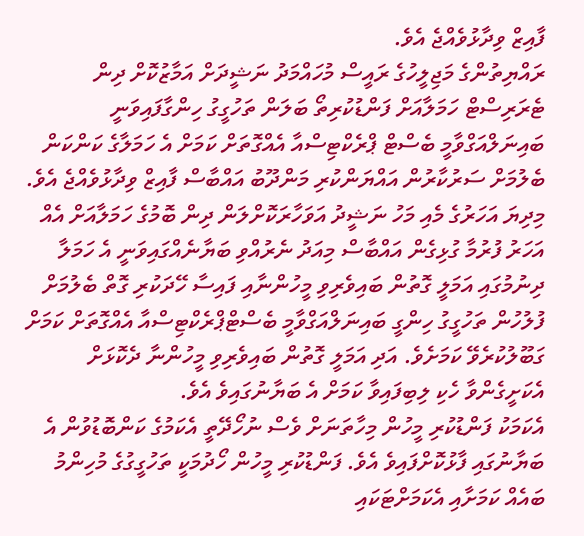ފާއިޒް ވިދާޅުވެއްޖެ އެވެ.
ރައްޔިތުންގެ މަޖިލީހުގެ ރައީސް މުހައްމަދު ނަޝީދަށް އަމާޒުކޮށް ދިން ޓެރަރިސްޓް ހަމަލާއަށް ފަންޑުކުރިތޯ ބަލަން ތަހުގީގު ހިންގާފައިވަނީ ބައިނަލްއަގްވާމީ ބެސްޓް ޕްރެކްޓިސްއާ އެއްގޮތަށް ކަމަށް އެ ހަމަލާގެ ކަންކަން ބެލުމަށް ސަރުކާރުން އައްޔަންކުރި މަންދޫބު އައްބާސް ފާއިޒް ވިދާޅުވެއްޖެ އެވެ.
މިދިޔަ އަހަރުގެ މެއި މަހު ނަޝީދު އަވަހާރަކޮށްލަން ދިން ބޮމުގެ ހަމަލާއަށް އެއް އަހަރު ފުރުމާ ގުޅިގެން އައްބާސް މިއަދު ނެރުއްވި ބަޔާނެއްގައިވަނީ އެ ހަމަލާ ދިނުމުގައި އަމަލީ ގޮތުން ބައިވެރިވި މީހުންނާއި ފައިސާ ހޭދަކުރި ގޮތް ބެލުމަށް ފުލުހުން ތަހުގީގު ހިންގީ ބައިނަލްއަގްވާމީ ބެސްޓްޕްރެކްޓިސްއާ އެއްގޮތަށް ކަމަށް ގަބޫލުކުރެވޭ ކަމަށެވެ. އަދި އަމަލީ ގޮތުން ބައިވެރިވި މީހުންނާ ދެކޮޅަށް އެކަށީގެންވާ ހެކި ލިބިފައިވާ ކަމަށް އެ ބަޔާނުގައިވެ އެވެ.
އެކަމަކު ފަންޑުކުރި މީހުން މިހާތަނަށް ވެސް ނުހޯދޭތީ އެކަމުގެ ކަންބޮޑުވުން އެ ބަޔާނުގައި ފާޅުކޮށްފައިވެ އެވެ. ފަންޑުކުރި މީހުން ހޯދުމަކީ ތަހުގީގުގެ މުހިންމު ބައެއް ކަމަށާއި އެކަމަށްޓަކައި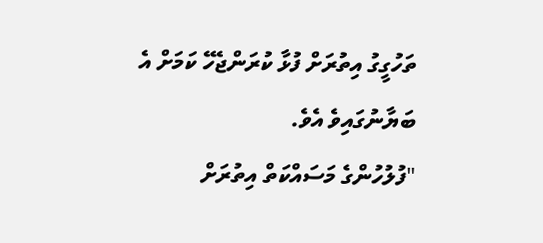ތަހުގީގު އިތުރަށް ފުޅާ ކުރަންޖެހޭ ކަމަށް އެ ބަޔާނުގައިވެ އެވެ.
"ފުލުހުންގެ މަސައްކަތް އިތުރަށް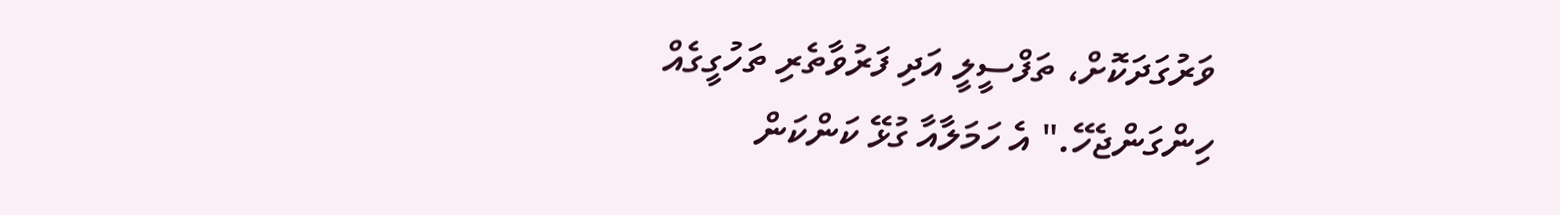ވަރުގަދަކޮށް، ތަފްސީލީ އަދި ފަރުވާތެރި ތަހުގީގެއް ހިންގަންޖެހޭ." އެ ހަމަލާއާ ގުޅޭ ކަންކަން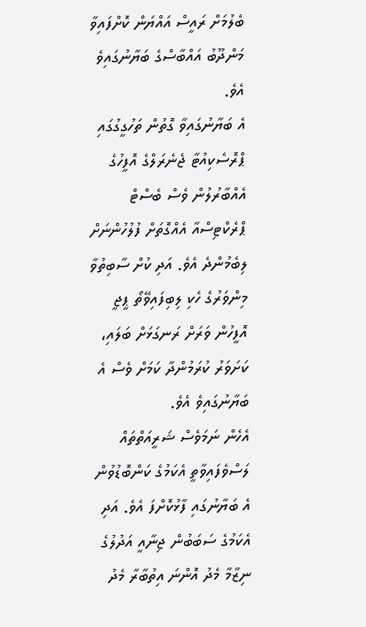ބެލުމަށް ރައީސް އައްޔަން ކޮށްފައިވާ މަންދޫބު އައްބާސްގެ ބަޔާނުގައިވެ އެވެ.
އެ ބަޔާނުގައިވާ ގޮތުން ތަހުގީގުގައި ޕްރޮސެކިއުޓާ ޖެނެރަލްގެ އޮފީހުގެ އެއްބާރުލުން ވެސް ބެސްޓް ޕްރެކްޓިސްއާ އެއްގޮތަށް ފުލުހުންނަށް ލިބެމުންދެ އެވެ. އަދި ކުށް ސާބިތުވާ މިންވަރުގެ ހެކި ލިބިފައިވޭތޯ ޕީޖީ އޮފީހުން ވަރަށް ރަނގަޅަށް ބަލައި، ކަށަވަރު ކުރަމުންދާ ކަމަށް ވެސް އެ ބަޔާނުގައިވެ އެވެ.
އެހެން ނަމަވެސް ޝަރީއަތްތައް ލަސްވެފައިވާތީ އެކަމުގެ ކަންބޮޑުވުން އެ ބަޔާނުގައި ފާޅުކޮށްފަ އެވެ. އަދި އެކަމުގެ ސަބަބުން ޖިނާއީ އަދުލުގެ ނިޒާމާ މެދު އޮންނަ އިތުބާރާ މެދު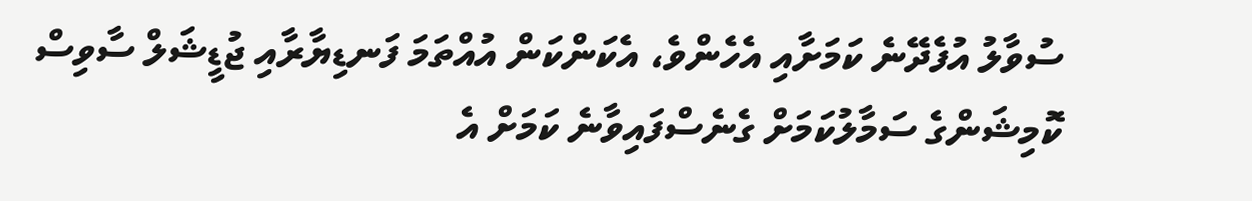ސުވާލު އުފެދޭނެ ކަމަށާއި އެހެންވެ، އެކަންކަން އުއްތަމަ ފަނޑިޔާރާއި ޖުޑީޝަލް ސާވިސް ކޮމިޝަންގެ ސަމާލުކަމަށް ގެނެސްފައިވާނެ ކަމަށް އެ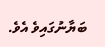ބަޔާނުގައިވެ އެވެ.